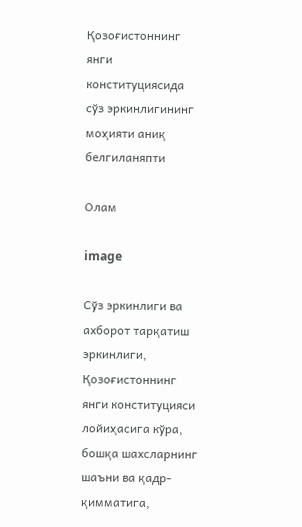Қозоғистоннинг янги конституциясида сўз эркинлигининг моҳияти аниқ белгиланяпти

Олам

image

Сўз эркинлиги ва ахборот тарқатиш эркинлиги, Қозоғистоннинг янги конституцияси лойиҳасига кўра, бошқа шахсларнинг шаъни ва қадр-қимматига,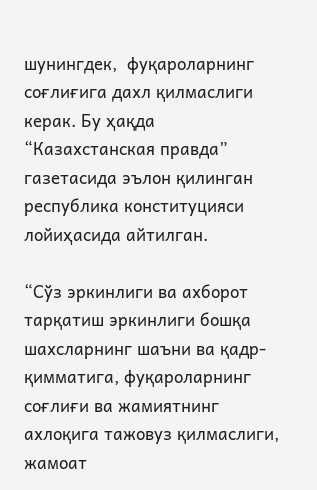шунингдек,  фуқароларнинг соғлиғига дахл қилмаслиги керак. Бу ҳақда “Казахстанская правда” газетасида эълон қилинган республика конституцияси лойиҳасида айтилган.

“Сўз эркинлиги ва ахборот тарқатиш эркинлиги бошқа шахсларнинг шаъни ва қадр-қимматига, фуқароларнинг соғлиғи ва жамиятнинг ахлоқига тажовуз қилмаслиги, жамоат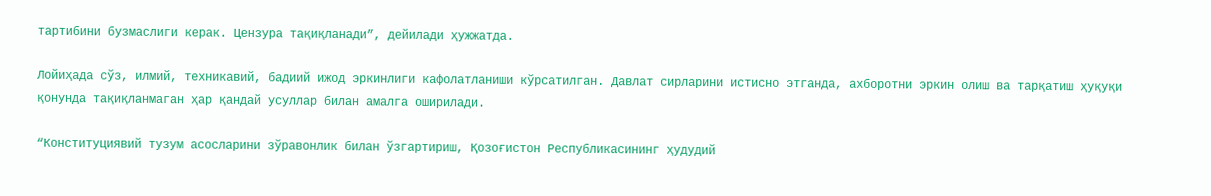тартибини бузмаслиги керак. Цензура тақиқланади”, дейилади ҳужжатда.

Лойиҳада сўз, илмий, техникавий, бадиий ижод эркинлиги кафолатланиши кўрсатилган. Давлат сирларини истисно этганда, ахборотни эркин олиш ва тарқатиш ҳуқуқи қонунда тақиқланмаган ҳар қандай усуллар билан амалга оширилади.

“Конституциявий тузум асосларини зўравонлик билан ўзгартириш, Қозоғистон Республикасининг ҳудудий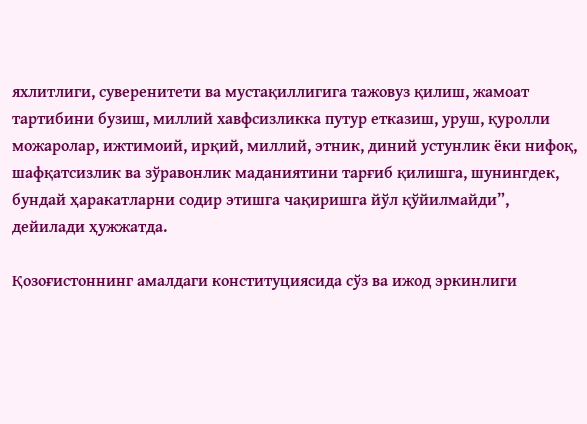яхлитлиги, суверенитети ва мустақиллигига тажовуз қилиш, жамоат тартибини бузиш, миллий хавфсизликка путур етказиш, уруш, қуролли можаролар, ижтимоий, ирқий, миллий, этник, диний устунлик ёки нифоқ, шафқатсизлик ва зўравонлик маданиятини тарғиб қилишга, шунингдек, бундай ҳаракатларни содир этишга чақиришга йўл қўйилмайди”, дейилади ҳужжатда.

Қозоғистоннинг амалдаги конституциясида сўз ва ижод эркинлиги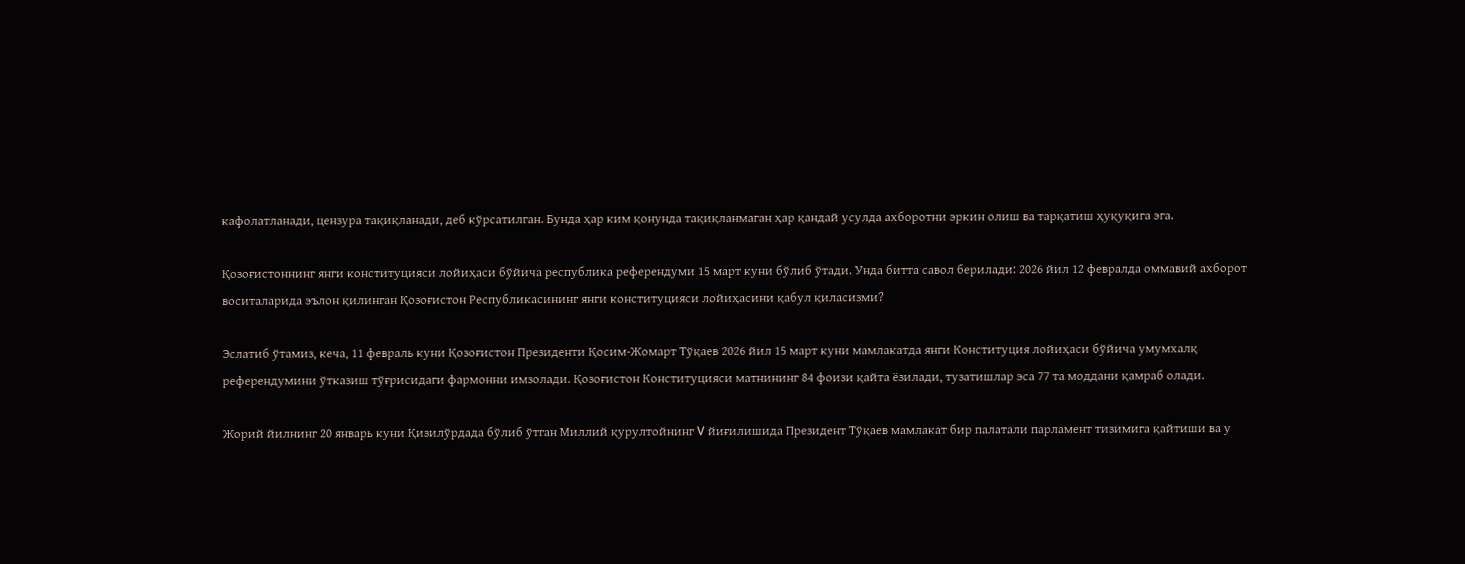кафолатланади, цензура тақиқланади, деб кўрсатилган. Бунда ҳар ким қонунда тақиқланмаган ҳар қандай усулда ахборотни эркин олиш ва тарқатиш ҳуқуқига эга.

Қозоғистоннинг янги конституцияси лойиҳаси бўйича республика референдуми 15 март куни бўлиб ўтади. Унда битта савол берилади: 2026 йил 12 февралда оммавий ахборот воситаларида эълон қилинган Қозоғистон Республикасининг янги конституцияси лойиҳасини қабул қиласизми?

Эслатиб ўтамиз, кеча, 11 февраль куни Қозоғистон Президенти Қосим-Жомарт Тўқаев 2026 йил 15 март куни мамлакатда янги Конституция лойиҳаси бўйича умумхалқ референдумини ўтказиш тўғрисидаги фармонни имзолади. Қозоғистон Конституцияси матнининг 84 фоизи қайта ёзилади, тузатишлар эса 77 та моддани қамраб олади.

Жорий йилнинг 20 январь куни Қизилўрдада бўлиб ўтган Миллий қурултойнинг V йиғилишида Президент Тўқаев мамлакат бир палатали парламент тизимига қайтиши ва у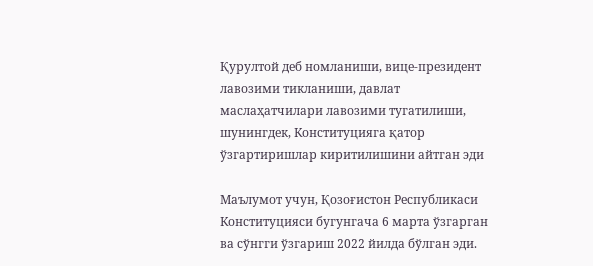Қурултой деб номланиши, вице-президент лавозими тикланиши, давлат маслаҳатчилари лавозими тугатилиши, шунингдек, Конституцияга қатор ўзгартиришлар киритилишини айтган эди

Маълумот учун, Қозоғистон Республикаси Конституцияси бугунгача 6 марта ўзгарган ва сўнгги ўзгариш 2022 йилда бўлган эди.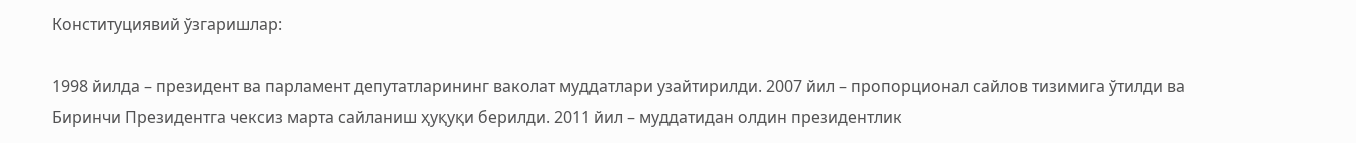Конституциявий ўзгаришлар:

1998 йилда – президент ва парламент депутатларининг ваколат муддатлари узайтирилди. 2007 йил – пропорционал сайлов тизимига ўтилди ва Биринчи Президентга чексиз марта сайланиш ҳуқуқи берилди. 2011 йил – муддатидан олдин президентлик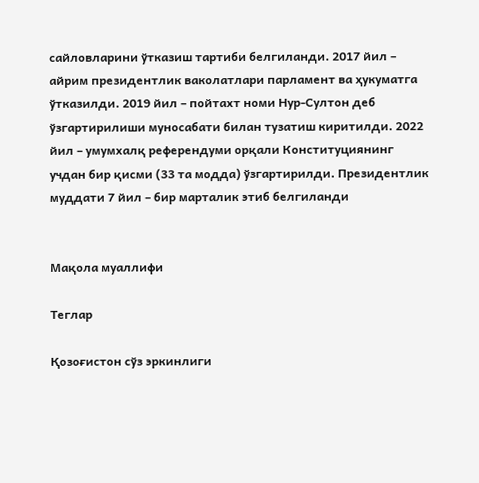сайловларини ўтказиш тартиби белгиланди. 2017 йил – айрим президентлик ваколатлари парламент ва ҳукуматга ўтказилди. 2019 йил – пойтахт номи Нур-Султон деб ўзгартирилиши муносабати билан тузатиш киритилди. 2022 йил – умумхалқ референдуми орқали Конституциянинг учдан бир қисми (33 та модда) ўзгартирилди. Президентлик муддати 7 йил – бир марталик этиб белгиланди


Мақола муаллифи

Теглар

Қозоғистон сўз эркинлиги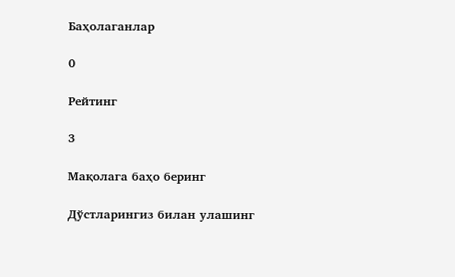Баҳолаганлар

0

Рейтинг

3

Мақолага баҳо беринг

Дўстларингиз билан улашинг